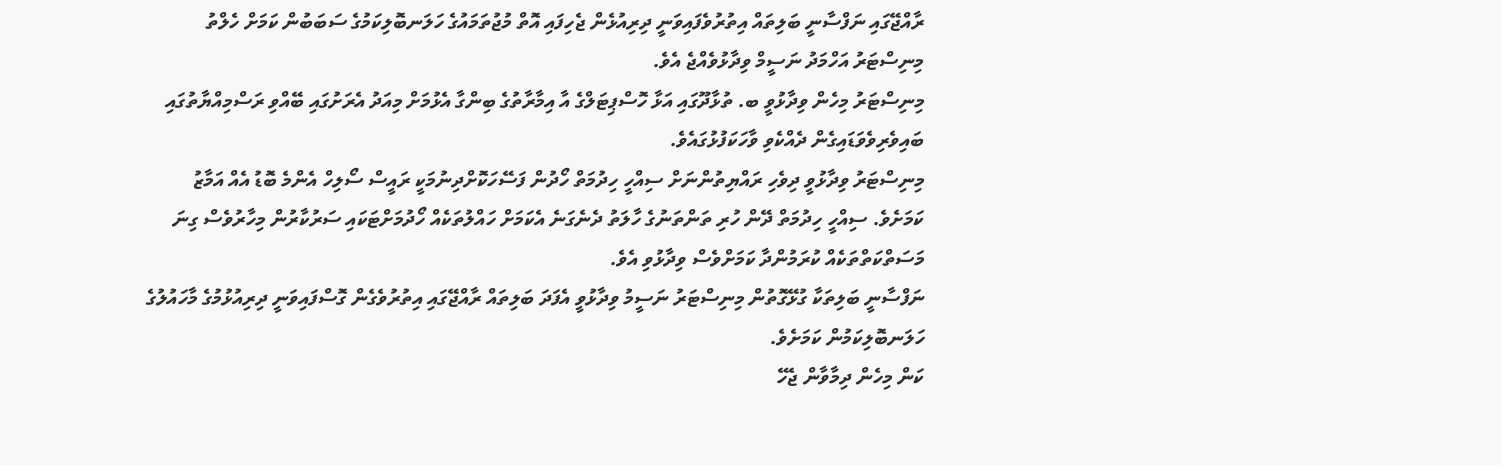ރާއްޖޭގައި ނަފްސާނީ ބަލިތައް އިތުރުވެފައިވަނީ ދިރިއުޅެން ޖެހިފައި އޮތް މުޖުތަމައުގެ ހަލަނބޮލިކަމުގެ ސަބަބުން ކަމަށް ހެލްތު މިނިސްޓަރު އަހްމަދު ނަސީމް ވިދާޅުވެއްޖެ އެވެ.
މިނިސްޓަރު މިހެން ވިދާޅުވީ ބ. ތުޅާދޫގައި އަޅާ ހޮސްޕިޓަލްގެ އާ އިމާރާތުގެ ބިންގާ އެޅުމަށް މިއަދު އެރަށުގައި ބޭއްވި ރަސްމިއްޔާތުގައި ބައިވެރިވެވަޑައިގެން ދެއްކެވި ވާހަކަފުޅުގައެވެ.
މިނިސްޓަރު ވިދާޅުވީ ދިވެހި ރައްޔިތުންނަށް ސިއްހީ ހިދުމަތް ހޯދުން ފަސޭހަކޮށްދިނުމަކީ ރައީސް ސޯލިހް އެންމެ ބޮޑު އެއް އަމާޒު ކަމަށެވެ. ސިއްހީ ހިދުމަތް ދޭން ހުރި ތަންތަނުގެ ހާލަތު ދެނެގަނެ އެކަމަށް ހައްލުތަކެއް ހޯދުމަށްޓަކައި ސަރުކާރުން މިހާރުވެސް ގިނަ މަސަތްކަތްތަކެއް ކުރަމުންދާ ކަމަށްވެސް ވިދާޅުވި އެވެ.
ނަފްސާނީ ބަލިތަކާ ގުޅޭގޮތުން މިނިސްޓަރު ނަސީމު ވިދާޅުވީ އެފަދަ ބަލިތައް ރާއްޖޭގައި އިތުރުވެގެން ގޮސްފައިވަނީ ދިރިއުޅުމުގެ މާހައުލުގެ ހަލަނބޮލިކަމުން ކަމަށެވެ.
ކަން މިހެން ދިމާވާން ޖެހޭ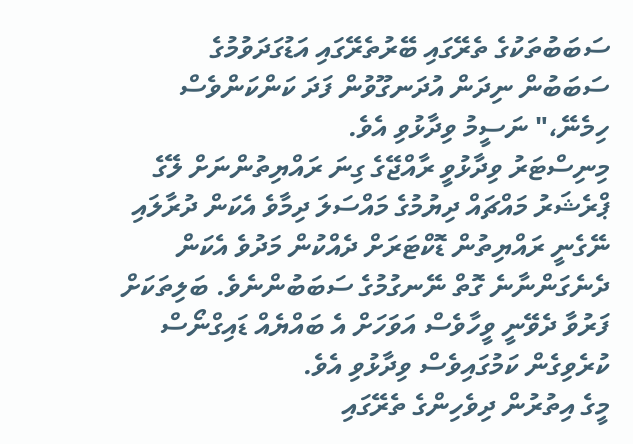ސަބަބުތަކުގެ ތެރޭގައި ބޭރުތެރޭގައި އަޑުގަދަވުމުގެ ސަބަބުން ނިދަން އުދަނގޫވުން ފަދަ ކަންކަންވެސް ހިމެނޭ،" ނަސީމު ވިދާޅުވި އެވެ.
މިނިސްޓަރު ވިދާޅުވީ ރާއްޖޭގެ ގިނަ ރައްޔިތުންނަށް ލޭގެ ޕްރެޝަރު މައްޗައް ދިޔުމުގެ މައްސަލަ ދިމާވެ އެކަން ދުރާލައި ނޭގެނީ ރައްޔިތުން ޑޮކްޓަރަށް ދެއްކުން މަދުވެ އެކަން ދެނެގަންނާނެ ގޮތް ނޭނގުމުގެ ސަބަބުންނެވެ. ބަލިތަކަށް ފަރުވާ ދެވޭނީ ވީހާވެސް އަވަހަށް އެ ބައްޔެއް ޑައިގްނޯސް ކުރެވިގެން ކަމުގައިވެސް ވިދާޅުވި އެވެ.
މީގެ އިތުރުން ދިވެހިންގެ ތެރޭގައި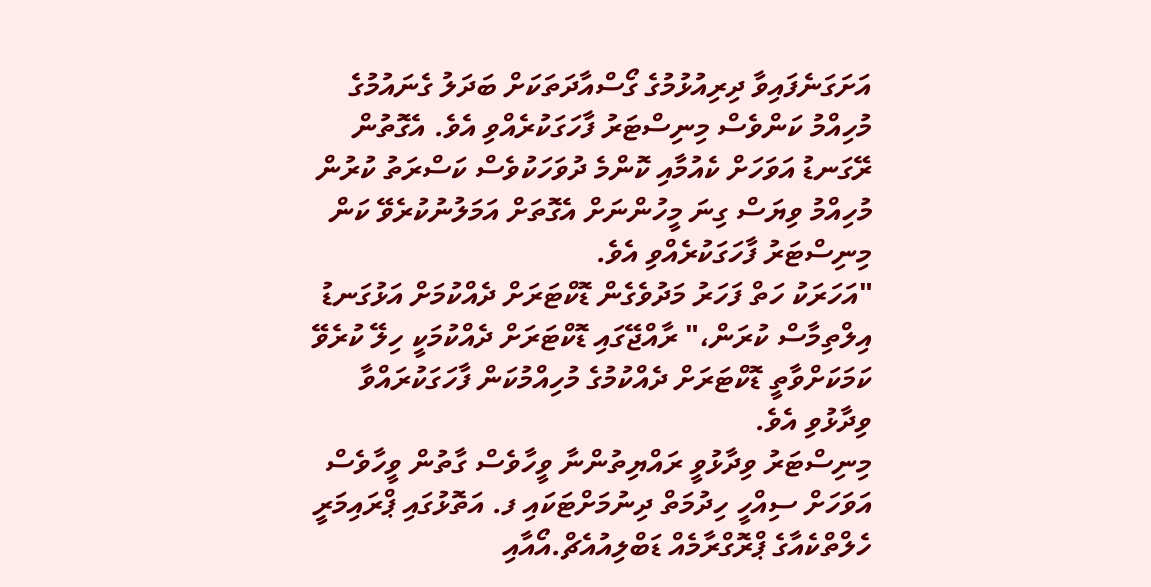އަށަގަނެފައިވާ ދިރިއުޅުމުގެ ގޯސްއާދަތަކަށް ބަދަލު ގެނައުމުގެ މުހިއްމު ކަންވެސް މިނިސްޓަރު ފާހަގަކުރެއްވި އެވެ. އެގޮތުން ރޭގަނޑު އަވަހަށް ކެއުމާއި ކޮންމެ ދުވަހަކުވެސް ކަސްރަތު ކުރުން މުހިއްމު ވިޔަސް ގިނަ މީހުންނަށް އެގޮތަށް އަމަލުނުކުރެވޭ ކަން މިނިސްޓަރު ފާހަގަކުރެއްވި އެވެ.
"އަހަރަކު ހަތް ފަހަރު މަދުވެގެން ޑޮކްޓަރަށް ދެއްކުމަށް އަޅުގަނޑު އިލްތިމާސް ކުރަން،" ރާއްޖޭގައި ޑޮކްޓަރަށް ދެއްކުމަކީ ހިލޭ ކުރެވޭ ކަމަކަށްވާތީ ޑޮކްޓަރަށް ދެއްކުމުގެ މުހިއްމުކަން ފާހަގަކުރައްވާ ވިދާޅުވި އެވެ.
މިނިސްޓަރު ވިދާޅުވީ ރައްޔިތުންނާ ވީހާވެސް ގާތުން ވީހާވެސް އަވަހަށް ސިއްހީ ހިދުމަތް ދިނުމަށްޓަކައި ފ. އަތޮޅުގައި ޕްރައިމަރީ ހެލްތްކެއާގެ ޕްރޮގްރާމެއް ޑަބްލިއުއެޗް.އޯއާއި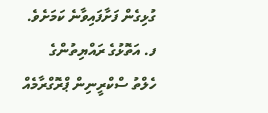ގުޅިގެން ފަށާފައިވާނެ ކަމަށެވެ. ފ. އަތޮޅުގެ ރައްޔިތުންގެ ހެލްތު ސްކްރީނިން ޕްރޮގްރާމެއް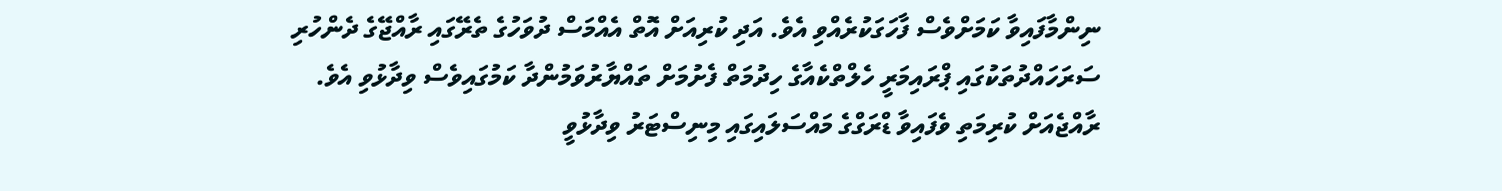ނިންމާފައިވާ ކަމަށްވެސް ފާހަގަކުރެއްވި އެވެ. އަދި ކުރިއަށް އޮތް އެއްމަސް ދުވަހުގެ ތެރޭގައި ރާއްޖޭގެ ދެންހުރި ސަރަހައްދުތަކުގައި ޕްރައިމަރީ ހެލްތްކެއާގެ ހިދުމަތް ފެށުމަށް ތައްޔާރުވަމުންދާ ކަމުގައިވެސް ވިދާޅުވި އެވެ.
ރާއްޖެއަށް ކުރިމަތި ވެފައިވާ ޑްރަގްގެ މައްސަލައިގައި މިނިސްޓަރު ވިދާޅުވީ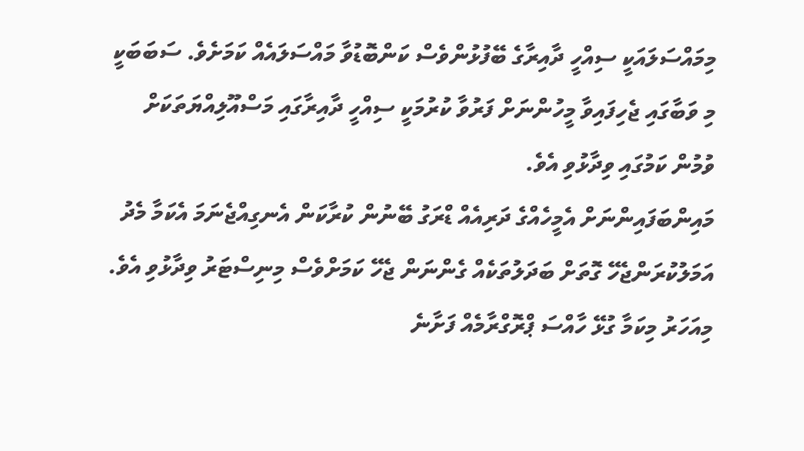މިމައްސަލައަކީ ސިއްހީ ދާއިރާގެ ބޭފުޅުންވެސް ކަންބޮޑުވާ މައްސަލައެއް ކަމަށެވެ. ސަބަބަކީ މި ވަބާގައި ޖެހިފައިވާ މީހުންނަށް ފަރުވާ ކުރުމަކީ ސިއްހީ ދާއިރާގައި މަސްއޫލިއްޔަތަކަށް ވުމުން ކަމުގައި ވިދާޅުވި އެވެ.
މައިންބަފައިންނަށް އެމީހެއްގެ ދަރިއެއް ޑްރަގު ބޭނުން ކުރާކަން އެނގިއްޖެނަމަ އެކަމާ މެދު އަމަލުކުރަންޖެހޭ ގޮތަށް ބަދަލުތަކެއް ގެންނަން ޖެހޭ ކަމަށްވެސް މިނިސްޓަރު ވިދާޅުވި އެވެ. މިއަހަރު މިކަމާ ގުޅޭ ހާއްސަ ޕްރޮގްރާމެއް ފަށާނެ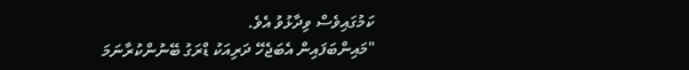ކަމުގައިވެސް ވިދާޅުވު އެވެ.
"މައިންބަފައިން އެބަޖެހޭ ދަރިއަކު ޑްރަގު ބޭނުންކުރާނަމަ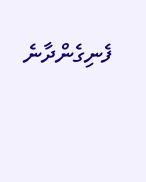ފެނިގެންދާނެ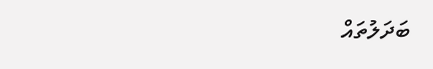ބަދަލުތައް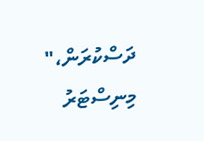ދަސްކުރަން،" މިނިސްޓަރު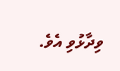ވިދާޅުވި އެވެ.